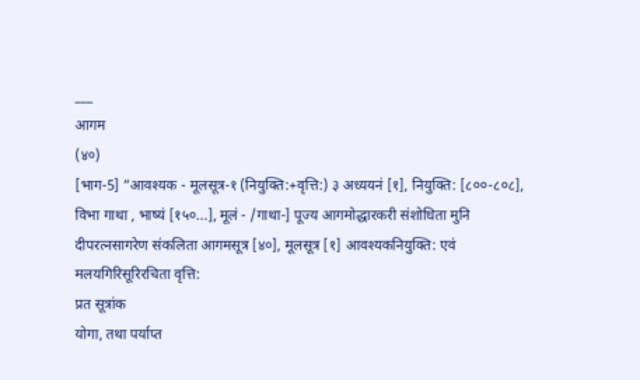___
आगम
(४०)
[भाग-5] “आवश्यक - मूलसूत्र-१ (नियुक्ति:+वृत्ति:) ३ अध्ययनं [१], नियुक्ति: [८००-८०८], विभा गाथा , भाष्यं [१५०...], मूलं - /गाथा-] पूज्य आगमोद्धारकरी संशोधिता मुनि दीपरत्नसागरेण संकलिता आगमसूत्र [४०], मूलसूत्र [१] आवश्यकनियुक्ति: एवं मलयगिरिसूरिरचिता वृत्ति:
प्रत सूत्रांक
योगा, तथा पर्याप्त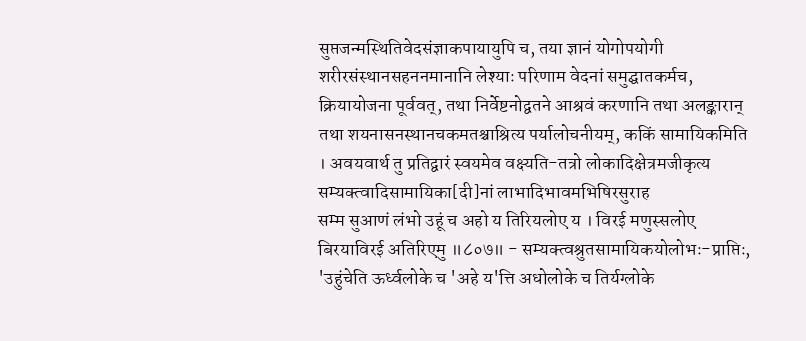सुप्तजन्मस्थितिवेदसंज्ञाकपायायुपि च, तया ज्ञानं योगोपयोगी शरीरसंस्थानसहननमानानि लेश्याः परिणाम वेदनां समुद्घातकर्मच, क्रियायोजना पूर्ववत्, तथा निर्वेष्टनोद्वतने आश्रवं करणानि तथा अलङ्कारान् तथा शयनासनस्थानचकमतश्चाश्रित्य पर्यालोचनीयम्, ककिं सामायिकमिति । अवयवार्थ तु प्रतिद्वारं स्वयमेव वक्ष्यति-तत्रो लोकादिक्षेत्रमजीकृत्य सम्यक्त्वादिसामायिका[दी]नां लाभादिभावमभिषिरसुराह
सम्म सुआणं लंभो उहूं च अहो य तिरियलोए य । विरई मणुस्सलोए बिरयाविरई अतिरिएमु ॥८०७॥ - सम्यक्त्वश्रुतसामायिकयोलोभः-प्राप्तिः, 'उहुंचेति ऊर्ध्वलोके च 'अहे य'त्ति अधोलोके च तिर्यग्लोके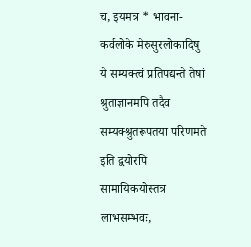च, इयमत्र * भावना-कर्वलोके मेरुसुरलोकादिषु ये सम्यक्त्वं प्रतिपद्यन्ते तेषां श्रुताज्ञानमपि तदैव सम्यक्श्रुतरूपतया परिणमते इति द्वयोरपि सामायिकयोस्तत्र लाभसम्भवः,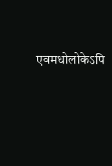एवमधोलोकेऽपि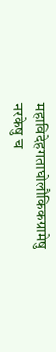महाविदेहगताघोलौकिकग्रामेषु नरकेषु च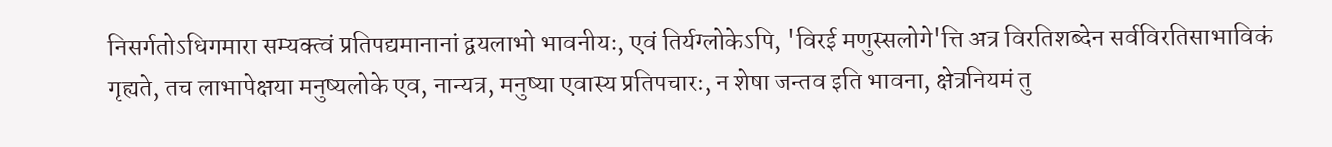निसर्गतोऽधिगमारा सम्यक्त्वं प्रतिपद्यमानानां द्वयलाभो भावनीयः, एवं तिर्यग्लोकेऽपि, 'विरई मणुस्सलोगे'त्ति अत्र विरतिशब्देन सर्वविरतिसाभाविकं गृह्यते, तच लाभापेक्षया मनुष्यलोके एव, नान्यत्र, मनुष्या एवास्य प्रतिपचारः, न शेषा जन्तव इति भावना, क्षेत्रनियमं तु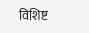विशिष्ट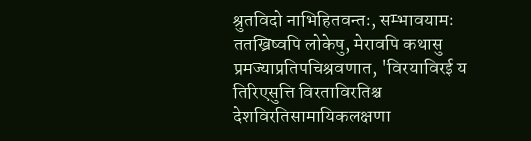श्रुतविदो नाभिहितवन्तः, सम्भावयामः ततख्रिष्वपि लोकेषु, मेरावपि कथासु प्रमज्याप्रतिपचिश्रवणात, 'विरयाविरई य तिरिएसुत्ति विरताविरतिश्च देशविरतिसामायिकलक्षणा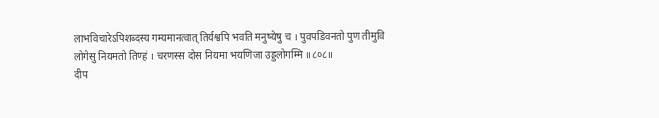लाभविचारेऽपिशब्दस्य गम्यमानत्वात् तिर्यश्वपि भवति मनुष्येषु च । पुवपडिवनतो पुण तीमुवि लोगेसु नियमतो तिण्हं । चरणस्स दोस नियमा भयणिजा उड्डलोगम्मि ॥८०८॥
दीप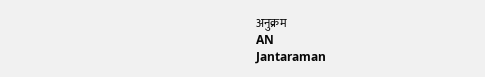अनुक्रम
AN
Jantaraman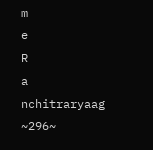m
e
R
a nchitraryaag
~296~